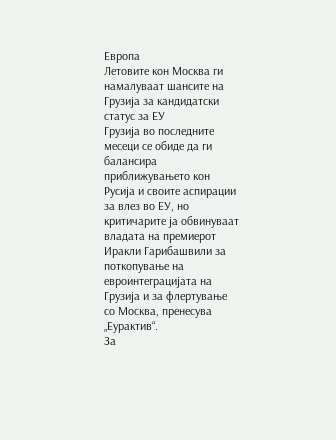Европа
Летовите кон Москва ги намалуваат шансите на Грузија за кандидатски статус за ЕУ
Грузија во последните месеци се обиде да ги балансира приближувањето кон Русија и своите аспирации за влез во ЕУ, но критичарите ја обвинуваат владата на премиерот Иракли Гарибашвили за поткопување на евроинтеграцијата на Грузија и за флертување со Москва, пренесува „Еурактив“.
За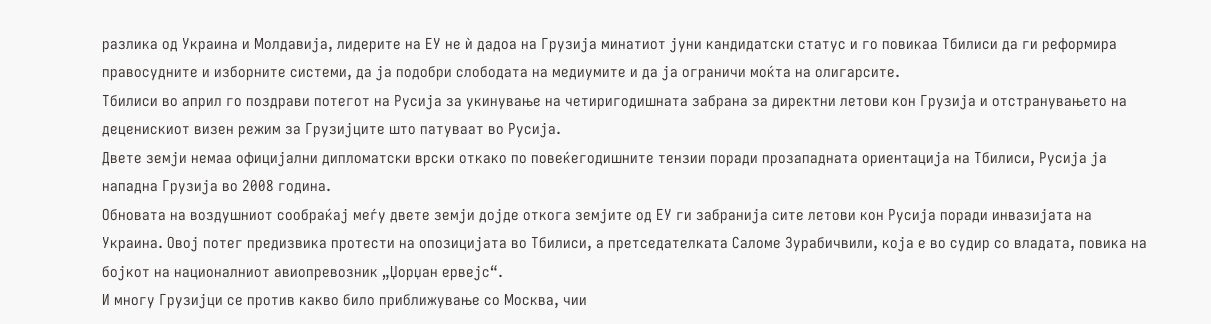разлика од Украина и Молдавија, лидерите на ЕУ не ѝ дадоа на Грузија минатиот јуни кандидатски статус и го повикаа Тбилиси да ги реформира правосудните и изборните системи, да ја подобри слободата на медиумите и да ја ограничи моќта на олигарсите.
Тбилиси во април го поздрави потегот на Русија за укинување на четиригодишната забрана за директни летови кон Грузија и отстранувањето на деценискиот визен режим за Грузијците што патуваат во Русија.
Двете земји немаа официјални дипломатски врски откако по повеќегодишните тензии поради прозападната ориентација на Тбилиси, Русија ја нападна Грузија во 2008 година.
Обновата на воздушниот сообраќај меѓу двете земји дојде откога земјите од ЕУ ги забранија сите летови кон Русија поради инвазијата на Украина. Овој потег предизвика протести на опозицијата во Тбилиси, а претседателката Саломе Зурабичвили, која е во судир со владата, повика на бојкот на националниот авиопревозник „Џорџан ервејс“.
И многу Грузијци се против какво било приближување со Москва, чии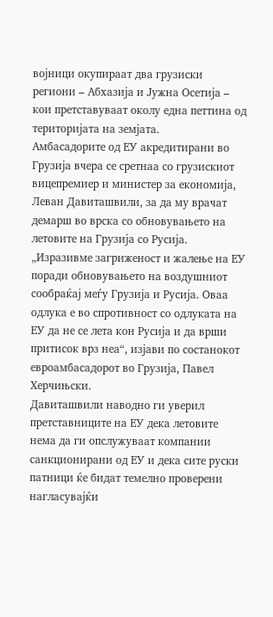војници окупираат два грузиски региони – Абхазија и Јужна Осетија – кои претставуваат околу една петтина од територијата на земјата.
Амбасадорите од ЕУ акредитирани во Грузија вчера се сретнаа со грузискиот вицепремиер и министер за економија, Леван Давиташвили, за да му врачат демарш во врска со обновувањето на летовите на Грузија со Русија.
„Изразивме загриженост и жалење на ЕУ поради обновувањето на воздушниот сообраќај меѓу Грузија и Русија. Оваа одлука е во спротивност со одлуката на ЕУ да не се лета кон Русија и да врши притисок врз неа“, изјави по состанокот евроамбасадорот во Грузија, Павел Херчињски.
Давиташвили наводно ги уверил претставниците на ЕУ дека летовите нема да ги опслужуваат компании санкционирани од ЕУ и дека сите руски патници ќе бидат темелно проверени нагласувајќи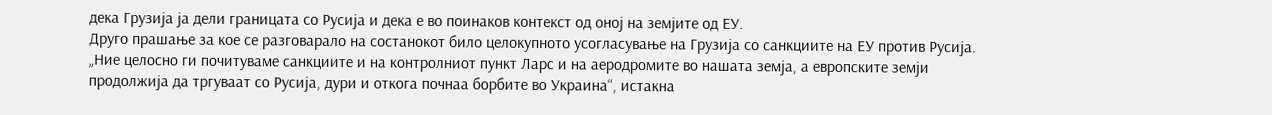дека Грузија ја дели границата со Русија и дека е во поинаков контекст од оној на земјите од ЕУ.
Друго прашање за кое се разговарало на состанокот било целокупното усогласување на Грузија со санкциите на ЕУ против Русија.
„Ние целосно ги почитуваме санкциите и на контролниот пункт Ларс и на аеродромите во нашата земја, а европските земји продолжија да тргуваат со Русија, дури и откога почнаа борбите во Украина“, истакна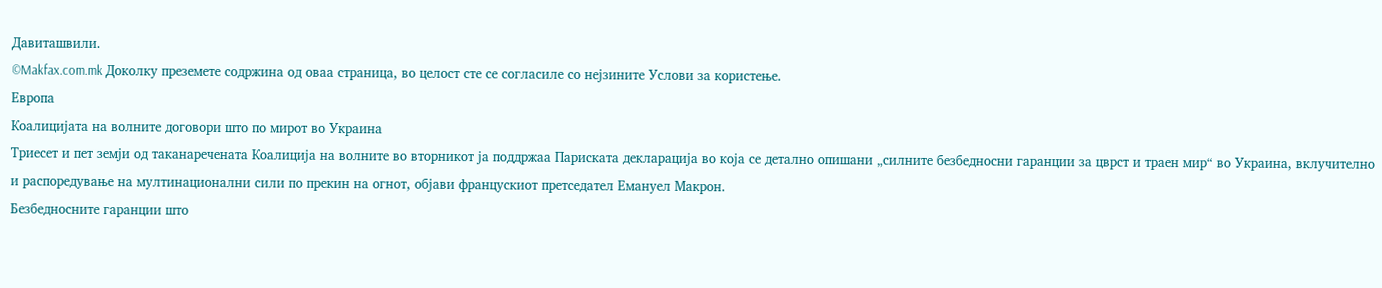Давиташвили.
©Makfax.com.mk Доколку преземете содржина од оваа страница, во целост сте се согласиле со нејзините Услови за користење.
Европа
Коалицијата на волните договори што по мирот во Украина
Триесет и пет земји од таканаречената Коалиција на волните во вторникот ја поддржаа Париската декларација во која се детално опишани „силните безбедносни гаранции за цврст и траен мир“ во Украина, вклучително и распоредување на мултинационални сили по прекин на огнот, објави францускиот претседател Емануел Макрон.
Безбедносните гаранции што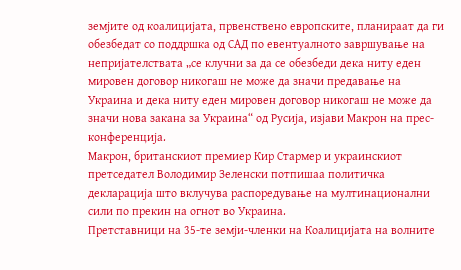земјите од коалицијата, првенствено европските, планираат да ги обезбедат со поддршка од САД по евентуалното завршување на непријателствата „се клучни за да се обезбеди дека ниту еден мировен договор никогаш не може да значи предавање на Украина и дека ниту еден мировен договор никогаш не може да значи нова закана за Украина“ од Русија, изјави Макрон на прес-конференција.
Макрон, британскиот премиер Кир Стармер и украинскиот претседател Володимир Зеленски потпишаа политичка декларација што вклучува распоредување на мултинационални сили по прекин на огнот во Украина.
Претставници на 35-те земји-членки на Коалицијата на волните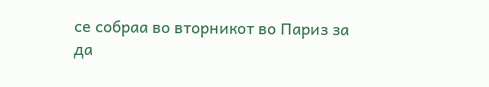се собраа во вторникот во Париз за да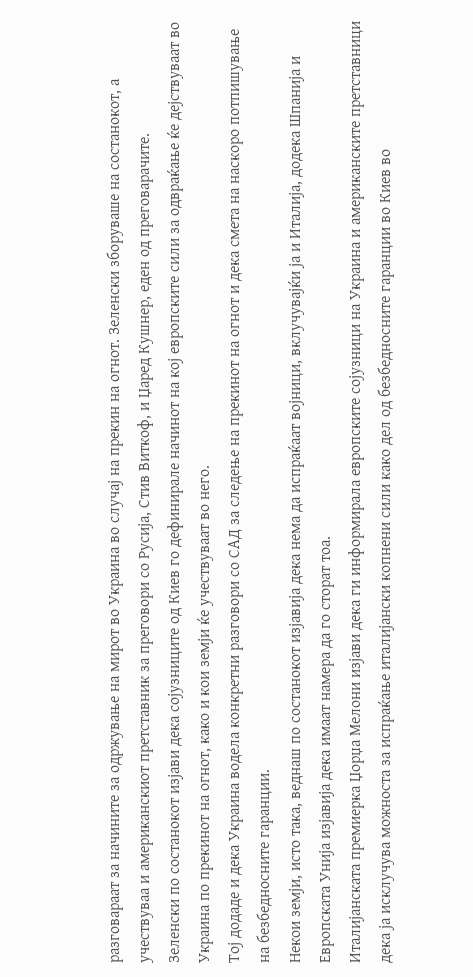разговараат за начините за одржување на мирот во Украина во случај на прекин на огнот. Зеленски зборуваше на состанокот, а учествуваа и американскиот претставник за преговори со Русија, Стив Виткоф, и Џаред Кушнер, еден од преговарачите.
Зеленски по состанокот изјави дека сојузниците од Киев го дефинирале начинот на кој европските сили за одвраќање ќе дејствуваат во Украина по прекинот на огнот, како и кои земји ќе учествуваат во него.
Тој додаде и дека Украина водела конкретни разговори со САД за следење на прекинот на огнот и дека смета на наскоро потпишување на безбедносните гаранции.
Некои земји, исто така, веднаш по состанокот изјавија дека нема да испраќаат војници, вклучувајќи ја и Италија, додека Шпанија и Европската Унија изјавија дека имаат намера да го сторат тоа.
Италијанската премиерка Џорџа Мелони изјави дека ги информирала европските сојузници на Украина и американските претставници дека ја исклучува можноста за испраќање италијански копнени сили како дел од безбедносните гаранции во Киев во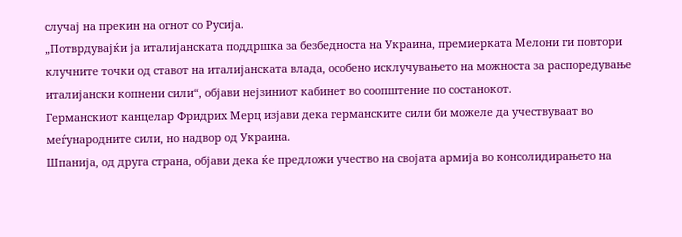случај на прекин на огнот со Русија.
„Потврдувајќи ја италијанската поддршка за безбедноста на Украина, премиерката Мелони ги повтори клучните точки од ставот на италијанската влада, особено исклучувањето на можноста за распоредување италијански копнени сили“, објави нејзиниот кабинет во соопштение по состанокот.
Германскиот канцелар Фридрих Мерц изјави дека германските сили би можеле да учествуваат во меѓународните сили, но надвор од Украина.
Шпанија, од друга страна, објави дека ќе предложи учество на својата армија во консолидирањето на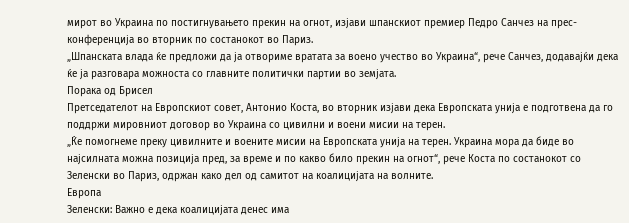мирот во Украина по постигнувањето прекин на огнот, изјави шпанскиот премиер Педро Санчез на прес-конференција во вторник по состанокот во Париз.
„Шпанската влада ќе предложи да ја отвориме вратата за воено учество во Украина“, рече Санчез, додавајќи дека ќе ја разговара можноста со главните политички партии во земјата.
Порака од Брисел
Претседателот на Европскиот совет, Антонио Коста, во вторник изјави дека Европската унија е подготвена да го поддржи мировниот договор во Украина со цивилни и воени мисии на терен.
„Ќе помогнеме преку цивилните и воените мисии на Европската унија на терен. Украина мора да биде во најсилната можна позиција пред, за време и по какво било прекин на огнот“, рече Коста по состанокот со Зеленски во Париз, одржан како дел од самитот на коалицијата на волните.
Европа
Зеленски: Важно е дека коалицијата денес има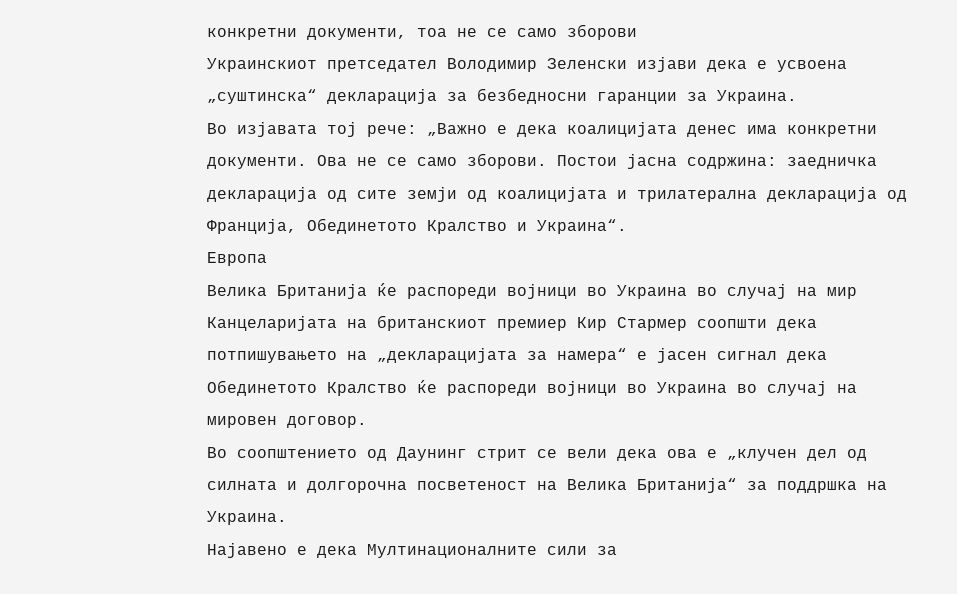конкретни документи, тоа не се само зборови
Украинскиот претседател Володимир Зеленски изјави дека е усвоена „суштинска“ декларација за безбедносни гаранции за Украина.
Во изјавата тој рече: „Важно е дека коалицијата денес има конкретни документи. Ова не се само зборови. Постои јасна содржина: заедничка декларација од сите земји од коалицијата и трилатерална декларација од Франција, Обединетото Кралство и Украина“.
Европа
Велика Британија ќе распореди војници во Украина во случај на мир
Канцеларијата на британскиот премиер Кир Стармер соопшти дека потпишувањето на „декларацијата за намера“ е јасен сигнал дека Обединетото Кралство ќе распореди војници во Украина во случај на мировен договор.
Во соопштението од Даунинг стрит се вели дека ова е „клучен дел од силната и долгорочна посветеност на Велика Британија“ за поддршка на Украина.
Најавено е дека Мултинационалните сили за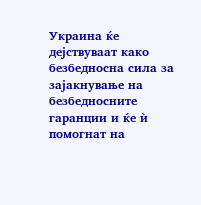Украина ќе дејствуваат како безбедносна сила за зајакнување на безбедносните гаранции и ќе ѝ помогнат на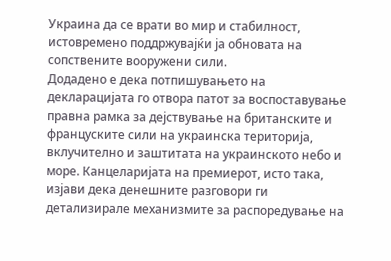Украина да се врати во мир и стабилност, истовремено поддржувајќи ја обновата на сопствените вооружени сили.
Додадено е дека потпишувањето на декларацијата го отвора патот за воспоставување правна рамка за дејствување на британските и француските сили на украинска територија, вклучително и заштитата на украинското небо и море. Канцеларијата на премиерот, исто така, изјави дека денешните разговори ги детализирале механизмите за распоредување на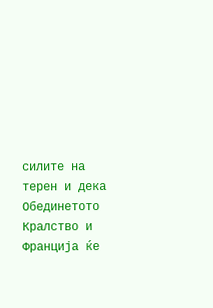силите на терен и дека Обединетото Кралство и Франција ќе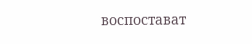воспостават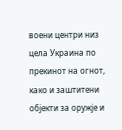воени центри низ цела Украина по прекинот на огнот, како и заштитени објекти за оружје и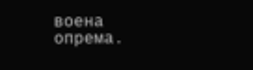воена опрема.